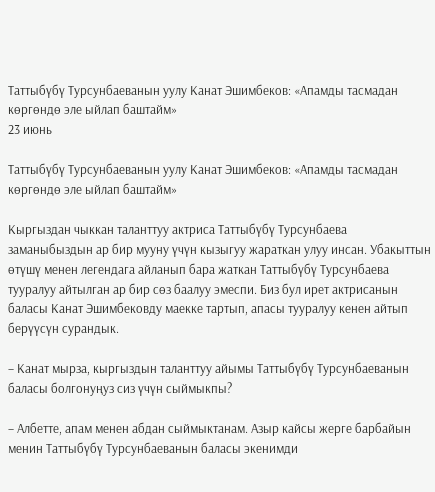Таттыбүбү Турсунбаеванын уулу Канат Эшимбеков: «Апамды тасмадан көргөндө эле ыйлап баштайм»
23 июнь

Таттыбүбү Турсунбаеванын уулу Канат Эшимбеков: «Апамды тасмадан көргөндө эле ыйлап баштайм»

Кыргыздан чыккан таланттуу актриса Таттыбүбү Турсунбаева заманыбыздын ар бир мууну үчүн кызыгуу жараткан улуу инсан. Убакыттын өтүшү менен легендага айланып бара жаткан Таттыбүбү Турсунбаева тууралуу айтылган ар бир сөз баалуу эмеспи. Биз бул ирет актрисанын баласы Канат Эшимбековду маекке тартып, апасы тууралуу кенен айтып берүүсүн сурандык.

– Канат мырза, кыргыздын таланттуу айымы Таттыбүбү Турсунбаеванын баласы болгонуңуз сиз үчүн сыймыкпы?

– Албетте, апам менен абдан сыймыктанам. Азыр кайсы жерге барбайын менин Таттыбүбү Турсунбаеванын баласы экенимди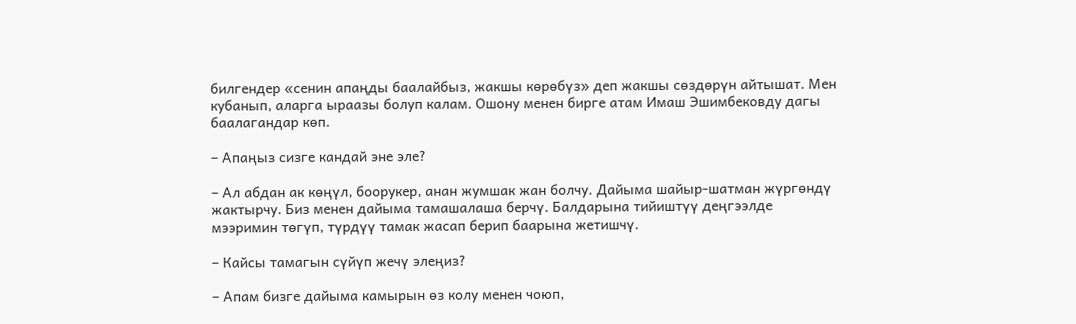билгендер «сенин апаңды баалайбыз, жакшы көрөбүз» деп жакшы сөздөрүн айтышат. Мен кубанып, аларга ыраазы болуп калам. Ошону менен бирге атам Имаш Эшимбековду дагы баалагандар көп.

– Апаңыз сизге кандай эне эле?

– Ал абдан ак көңүл, боорукер, анан жумшак жан болчу. Дайыма шайыр-шатман жүргөндү жактырчу. Биз менен дайыма тамашалаша берчү. Балдарына тийиштүү деңгээлде мээримин төгүп, түрдүү тамак жасап берип баарына жетишчү.

– Кайсы тамагын сүйүп жечү элеңиз?

– Апам бизге дайыма камырын өз колу менен чоюп,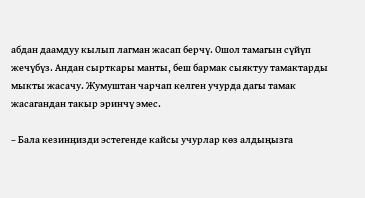абдан даамдуу кылып лагман жасап берчү. Ошол тамагын сүйүп жечүбүз. Андан сырткары манты, беш бармак сыяктуу тамактарды мыкты жасачу. Жумуштан чарчап келген учурда дагы тамак жасагандан такыр эринчү эмес.

– Бала кезинӊизди эстегенде кайсы учурлар көз алдыңызга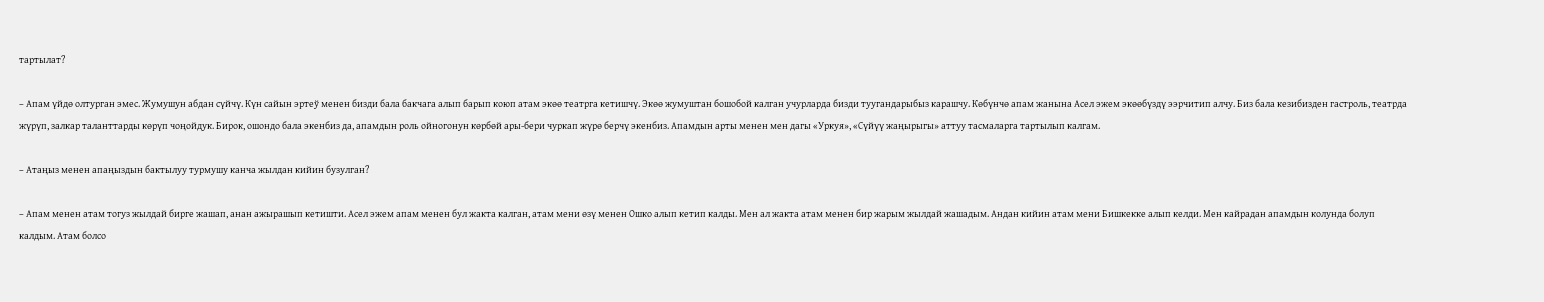тартылат?

– Апам үйдө олтурган эмес. Жумушун абдан сүйчү. Күн сайын эртеў менен бизди бала бакчага алып барып коюп атам экөө театрга кетишчү. Экөө жумуштан бошобой калган учурларда бизди туугандарыбыз карашчу. Көбүнчө апам жанына Асел эжем экөөбүздү ээрчитип алчу. Биз бала кезибизден гастроль, театрда жүрүп, залкар таланттарды көрүп чоңойдук. Бирок, ошондо бала экенбиз да, апамдын роль ойногонун көрбөй ары-бери чуркап жүрө берчү экенбиз. Апамдын арты менен мен дагы «Уркуя», «Сүйүү жаңырыгы» аттуу тасмаларга тартылып калгам.

– Атаңыз менен апаңыздын бактылуу турмушу канча жылдан кийин бузулган?

– Апам менен атам тогуз жылдай бирге жашап, анан ажырашып кетишти. Асел эжем апам менен бул жакта калган, атам мени өзү менен Ошко алып кетип калды. Мен ал жакта атам менен бир жарым жылдай жашадым. Андан кийин атам мени Бишкекке алып келди. Мен кайрадан апамдын колунда болуп калдым. Атам болсо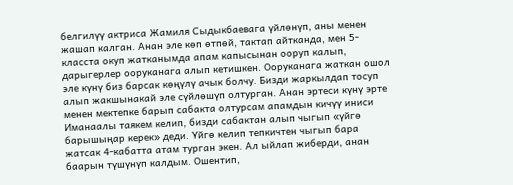белгилүү актриса Жамиля Сыдыкбаевага үйлөнүп, аны менен жашап калган. Анан эле көп өтпөй, тактап айтканда, мен 5-класста окуп жатканымда апам капысынан ооруп калып, дарыгерлер ооруканага алып кетишкен. Ооруканага жаткан ошол эле күнү биз барсак көңүлү ачык болчу. Бизди жаркылдап тосуп алып жакшынакай эле сүйлөшүп олтурган. Анан эртеси күнү эрте менен мектепке барып сабакта олтурсам апамдын кичүү иниси Иманаалы таякем келип, бизди сабактан алып чыгып «үйгө барышыңар керек» деди. Үйгө келип тепкичтен чыгып бара жатсак 4-кабатта атам турган экен. Ал ыйлап жиберди, анан баарын түшүнүп калдым. Ошентип,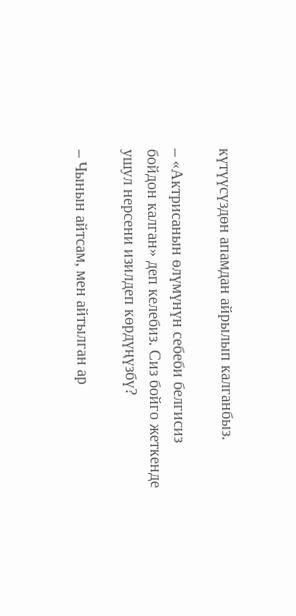күтүүсүздөн апамдан айрылып калганбыз.

– «Актрисанын өлүмүнүн себеби белгисиз бойдон калган» деп келебиз. Сиз бойго жеткенде ушул нерсени изилдеп көрдүңүзбү?

– Чынын айтсам, мен айтылган ар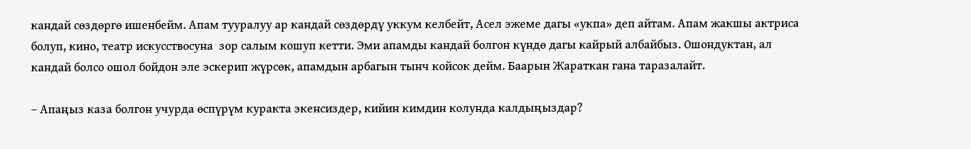кандай сөздөргө ишенбейм. Апам тууралуу ар кандай сөздөрдү уккум келбейт, Асел эжеме дагы «укпа» деп айтам. Апам жакшы актриса болуп, кино, театр искусствосуна  зор салым кошуп кетти. Эми апамды кандай болгон күндө дагы кайрый албайбыз. Ошондуктан, ал кандай болсо ошол бойдон эле эскерип жүрсөк, апамдын арбагын тынч койсок дейм. Баарын Жараткан гана таразалайт.

– Апаңыз каза болгон учурда өспүрүм куракта экенсиздер, кийин кимдин колунда калдыңыздар?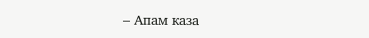– Апам каза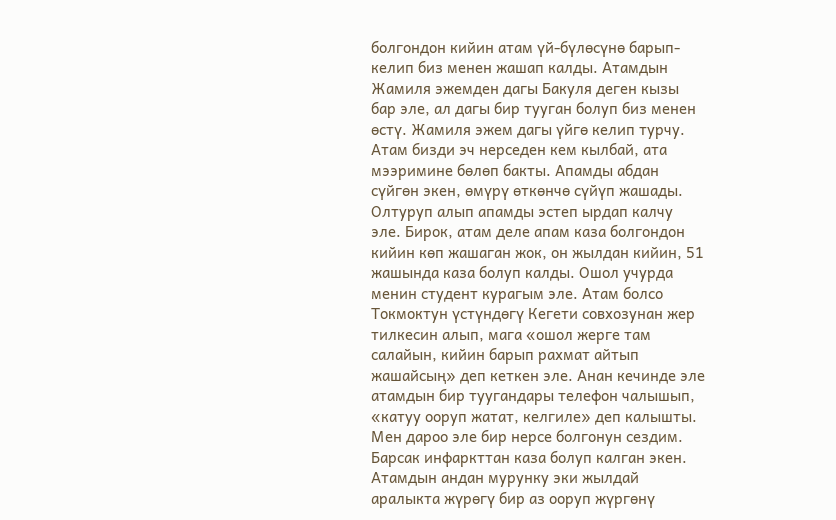болгондон кийин атам үй-бүлөсүнө барып-келип биз менен жашап калды. Атамдын Жамиля эжемден дагы Бакуля деген кызы бар эле, ал дагы бир тууган болуп биз менен өстү. Жамиля эжем дагы үйгө келип турчу. Атам бизди эч нерседен кем кылбай, ата мээримине бөлөп бакты. Апамды абдан сүйгөн экен, өмүрү өткөнчө сүйүп жашады. Олтуруп алып апамды эстеп ырдап калчу эле. Бирок, атам деле апам каза болгондон кийин көп жашаган жок, он жылдан кийин, 51 жашында каза болуп калды. Ошол учурда менин студент курагым эле. Атам болсо Токмоктун үстүндөгү Кегети совхозунан жер тилкесин алып, мага «ошол жерге там салайын, кийин барып рахмат айтып жашайсың» деп кеткен эле. Анан кечинде эле атамдын бир туугандары телефон чалышып, «катуу ооруп жатат, келгиле» деп калышты. Мен дароо эле бир нерсе болгонун сездим. Барсак инфаркттан каза болуп калган экен. Атамдын андан мурунку эки жылдай аралыкта жүрөгү бир аз ооруп жүргөнү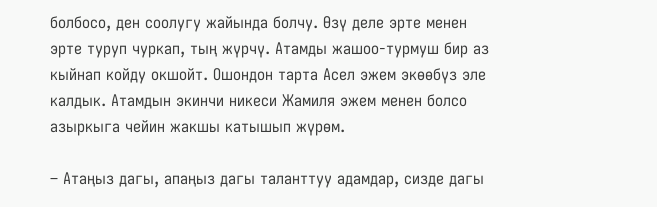болбосо, ден соолугу жайында болчу. Өзү деле эрте менен эрте туруп чуркап, тың жүрчү. Атамды жашоо-турмуш бир аз кыйнап койду окшойт. Ошондон тарта Асел эжем экөөбүз эле калдык. Атамдын экинчи никеси Жамиля эжем менен болсо азыркыга чейин жакшы катышып жүрөм.

– Атаңыз дагы, апаңыз дагы таланттуу адамдар, сизде дагы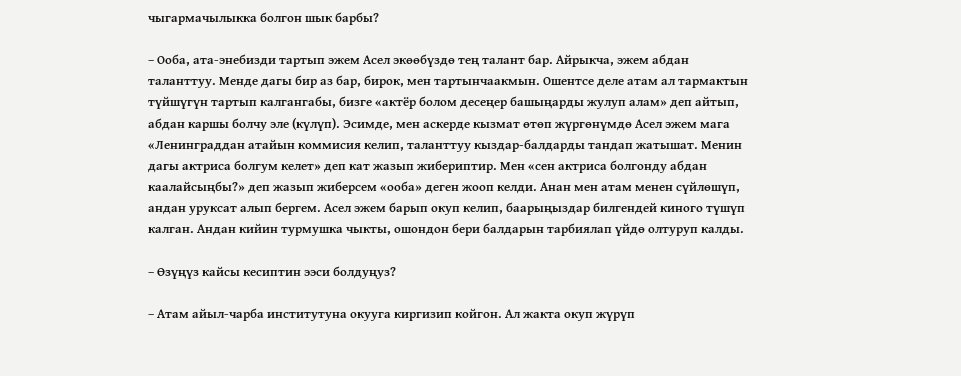чыгармачылыкка болгон шык барбы?

– Ооба, ата-энебизди тартып эжем Асел экөөбүздө тең талант бар. Айрыкча, эжем абдан таланттуу. Менде дагы бир аз бар, бирок, мен тартынчаакмын. Ошентсе деле атам ал тармактын түйшүгүн тартып калгангабы, бизге «актёр болом десеңер башыңарды жулуп алам» деп айтып, абдан каршы болчу эле (күлүп). Эсимде, мен аскерде кызмат өтөп жүргөнүмдө Асел эжем мага «Ленинграддан атайын коммисия келип, таланттуу кыздар-балдарды тандап жатышат. Менин дагы актриса болгум келет» деп кат жазып жибериптир. Мен «сен актриса болгонду абдан каалайсыңбы?» деп жазып жиберсем «ооба» деген жооп келди. Анан мен атам менен сүйлөшүп, андан уруксат алып бергем. Асел эжем барып окуп келип, баарыңыздар билгендей киного түшүп калган. Андан кийин турмушка чыкты, ошондон бери балдарын тарбиялап үйдө олтуруп калды.

– Өзүңүз кайсы кесиптин ээси болдуңуз?

– Атам айыл-чарба институтуна окууга киргизип койгон. Ал жакта окуп жүрүп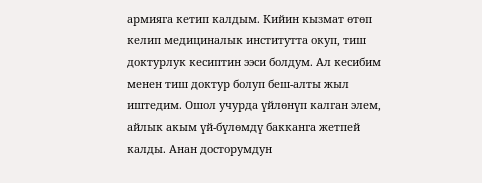армияга кетип калдым. Кийин кызмат өтөп келип медициналык институтта окуп, тиш доктурлук кесиптин ээси болдум. Ал кесибим менен тиш доктур болуп беш-алты жыл иштедим. Ошол учурда үйлөнүп калган элем, айлык акым үй-бүлөмдү бакканга жетпей калды. Анан досторумдун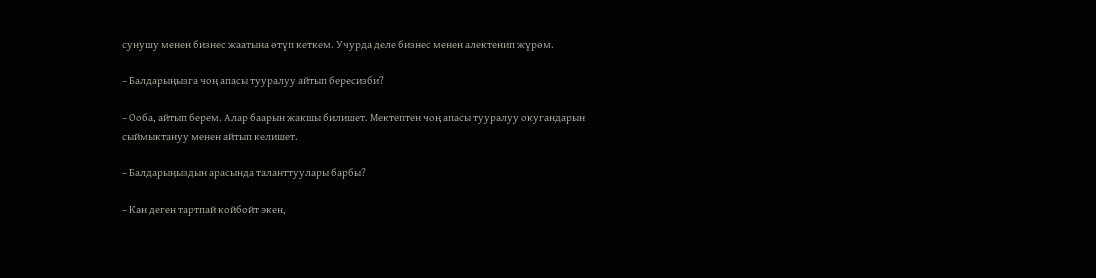сунушу менен бизнес жаатына өтүп кеткем. Учурда деле бизнес менен алектенип жүрөм.

– Балдарыңызга чоң апасы тууралуу айтып бересизби?

– Ооба, айтып берем. Алар баарын жакшы билишет. Мектептен чоң апасы тууралуу окугандарын сыймыктануу менен айтып келишет.

– Балдарыӊыздын арасында таланттуулары барбы?

– Кан деген тартпай койбойт экен,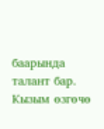баарында талант бар. Кызым өзгөчө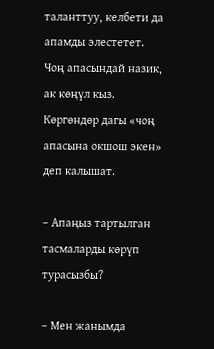таланттуу, келбети да апамды элестетет. Чоң апасындай назик, ак көңүл кыз. Көргөндөр дагы «чоң апасына окшош экен» деп калышат.

– Апаңыз тартылган тасмаларды көрүп турасызбы?

– Мен жанымда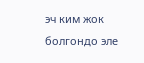эч ким жок болгондо эле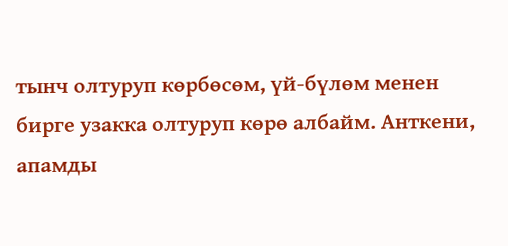тынч олтуруп көрбөсөм, үй-бүлөм менен бирге узакка олтуруп көрө албайм. Анткени, апамды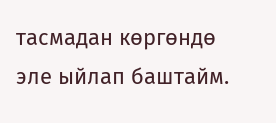тасмадан көргөндө эле ыйлап баштайм.